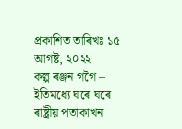প্ৰকাশিত তাৰিখঃ ১৫ আগষ্ট, ২০২২
কল্প ৰঞ্জন গগৈ –
ইতিমধ্যে ঘৰে ঘৰে ৰাষ্ট্ৰীয় পতাকাখন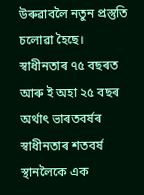উৰুৱাবলৈ নতুন প্ৰস্তুতি চলোৱা হৈছে। স্বাধীনতাৰ ৭৫ বছৰত আৰু ই অহা ২৫ বছৰ অৰ্থাৎ ভাৰতবৰ্ষৰ স্বাধীনতাৰ শতবৰ্ষ স্থানলৈকে এক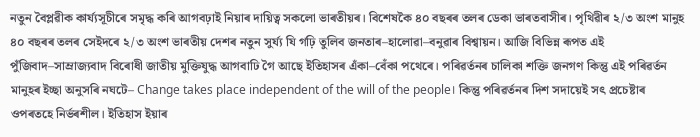নতুন বৈপ্লৱীক কাৰ্য্যসূচীৰে সমৃদ্ধ কৰি আগবঢ়াই নিয়াৰ দায়িত্ব সকলো ভাৰতীয়ৰ। বিশেষকৈ ৪০ বছৰৰ তলৰ ডেকা ভাৰতবাসীৰ। পৃথিৱীৰ ২/৩ অংশ মানুহ ৪০ বছৰৰ তলৰ সেইদৰে ২/৩ অংশ ভাৰতীয় দেশৰ নতুন সুৰ্য্য যি গঢ়ি তুলিব জনতাৰ–হালোৱা–বনুৱাৰ বিশ্বায়ন। আজি বিভিন্ন ৰূপত এই পুঁজিবাদ–সাম্ৰাজ্যবাদ বিৰোধী জাতীয় মুক্তিযুদ্ধ আগবাঢি গৈ আছে ইতিহাসৰ এঁকা–বেঁকা পথেৰে। পৰিৱৰ্তনৰ চালিকা শক্তি জনগণ কিন্তু এই পৰিৱৰ্তন মানুহৰ ইচ্ছা অনুসৰি নঘটে– Change takes place independent of the will of the people। কিন্তু পৰিৱৰ্তনৰ দিশ সদায়েই সৎ প্ৰচেষ্টাৰ ওপৰতহে নিৰ্ভৰশীল। ইতিহাস ইয়াৰ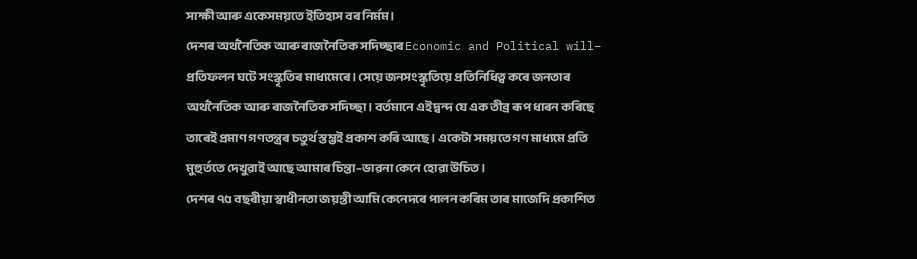সাক্ষী আৰু একেসময়তে ইতিহাস বৰ নিৰ্মম।
দেশৰ অৰ্থনৈতিক আৰু ৰাজনৈতিক সদিচ্ছাৰ Economic and Political will– প্ৰতিফলন ঘটে সংস্কৃতিৰ মাধ্যমেৰে। সেয়ে জনসংস্কৃতিয়ে প্ৰতিনিধিত্ব কৰে জনতাৰ অৰ্থনৈতিক আৰু ৰাজনৈতিক সদিচ্ছা। বৰ্তমানে এই দ্বন্দ যে এক তীব্ৰ ৰূপ ধাৰন কৰিছে তাৰেই প্ৰমাণ গণতন্ত্ৰৰ চতুৰ্থ স্তম্ভই প্ৰকাশ কৰি আছে। একেটা সময়তে গণ মাধ্যমে প্ৰতি মুহুৰ্ততে দেখুৱাই আছে আমাৰ চিন্তা–ভাৱনা কেনে হোৱা উচিত।
দেশৰ ৭৫ বছৰীয়া স্বাধীনতা জয়ন্তী আমি কেনেদৰে পালন কৰিম তাৰ মাজেদি প্ৰকাশিত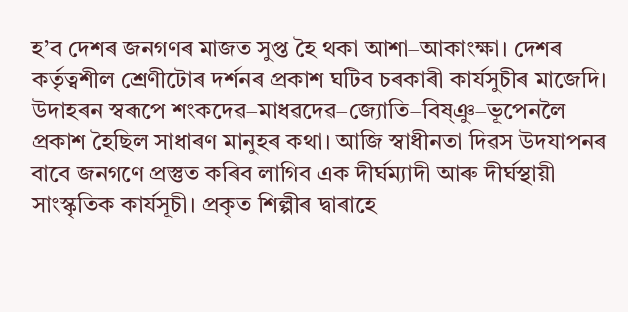হ’ব দেশৰ জনগণৰ মাজত সুপ্ত হৈ থকা আশা–আকাংক্ষা। দেশৰ কৰ্তৃত্বশীল শ্ৰেণীটোৰ দৰ্শনৰ প্ৰকাশ ঘটিব চৰকাৰী কাৰ্যসুচীৰ মাজেদি। উদাহৰন স্বৰূপে শংকদেৱ–মাধৱদেৱ–জ্যোতি–বিষ্ঞু–ভূপেনলৈ প্ৰকাশ হৈছিল সাধাৰণ মানুহৰ কথা। আজি স্বাধীনতা দিৱস উদযাপনৰ বাবে জনগণে প্ৰস্তুত কৰিব লাগিব এক দীৰ্ঘম্যাদী আৰু দীৰ্ঘস্থায়ী সাংস্কৃতিক কাৰ্যসূচী। প্ৰকৃত শিল্পীৰ দ্বাৰাহে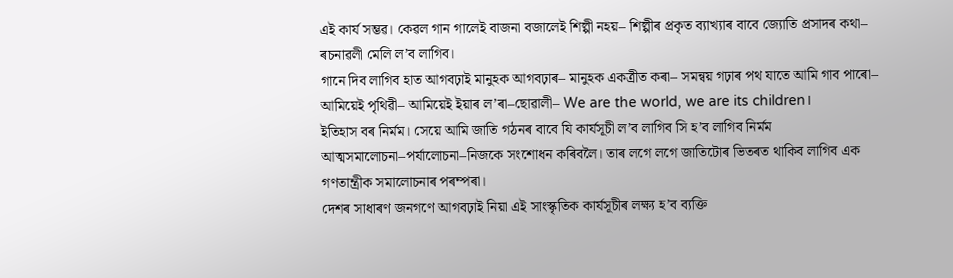এই কাৰ্য সম্ভৱ। কেৱল গান গালেই বাজনা বজালেই শিল্পী নহয়– শিল্পীৰ প্ৰকৃত ব্যাখ্যাৰ বাবে জ্যোতি প্ৰসাদৰ কথা– ৰচনাৱলী মেলি ল’ব লাগিব।
গানে দিব লাগিব হাত আগবঢ়াই মানুহক আগবঢ়াৰ– মানুহক একত্ৰীত কৰা– সমন্বয় গঢ়াৰ পথ যাতে আমি গাব পাৰো– আমিয়েই পৃথিৱী– আমিয়েই ইয়াৰ ল’ৰা–ছোৱালী– We are the world, we are its children।
ইতিহাস বৰ নিৰ্মম। সেয়ে আমি জাতি গঠনৰ বাবে যি কাৰ্যসূচী ল’ব লাগিব সি হ’ব লাগিব নিৰ্মম আত্মসমালোচনা–পৰ্যালোচনা–নিজকে সংশোধন কৰিবলৈ। তাৰ লগে লগে জাতিটোৰ ভিতৰত থাকিব লাগিব এক গণতান্ত্ৰীক সমালোচনাৰ পৰম্পৰা।
দেশৰ সাধাৰণ জনগণে আগবঢ়াই নিয়া এই সাংস্কৃতিক কাৰ্যসূচীৰ লক্ষ্য হ’ব ব্যক্তি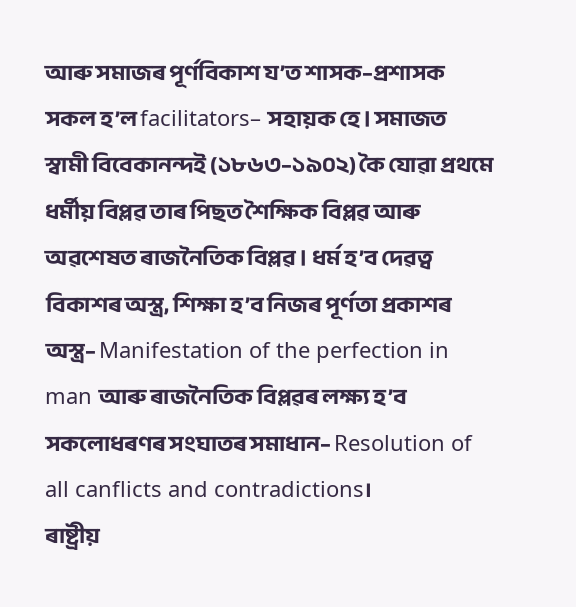আৰু সমাজৰ পূৰ্ণবিকাশ য’ত শাসক–প্ৰশাসক সকল হ’ল facilitators– সহায়ক হে। সমাজত স্বামী বিবেকানন্দই (১৮৬৩–১৯০২) কৈ যোৱা প্ৰথমে ধৰ্মীয় বিপ্লৱ তাৰ পিছত শৈক্ষিক বিপ্লৱ আৰু অৱশেষত ৰাজনৈতিক বিপ্লৱ। ধৰ্ম হ’ব দেৱত্ব বিকাশৰ অস্ত্ৰ, শিক্ষা হ’ব নিজৰ পূৰ্ণতা প্ৰকাশৰ অস্ত্ৰ– Manifestation of the perfection in man আৰু ৰাজনৈতিক বিপ্লৱৰ লক্ষ্য হ’ব সকলোধৰণৰ সংঘাতৰ সমাধান– Resolution of all canflicts and contradictions।
ৰাষ্ট্ৰীয়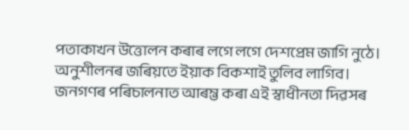পতাকাখন উত্তোলন কৰাৰ লগে লগে দেশপ্ৰেম জাগি নুঠে। অনুশীলনৰ জৰিয়তে ইয়াক বিকশাই তুলিব লাগিব। জনগণৰ পৰিচালনাত আৰম্ভ কৰা এই স্বাধীনতা দিৱসৰ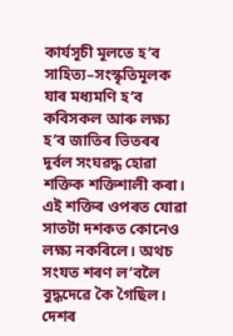কাৰ্যসূচী মূলতে হ’ব সাহিত্য–সংস্কৃতিমূলক যাৰ মধ্যমণি হ’ব কবিসকল আৰু লক্ষ্য হ’ব জাতিৰ ভিতৰৰ দূৰ্বল সংঘৱদ্ধ হোৱা শক্তিক শক্তিশালী কৰা। এই শক্তিৰ ওপৰত যোৱা সাতটা দশকত কোনেও লক্ষ্য নকৰিলে। অথচ সংযত শৰণ ল’বলৈ বুদ্ধদেৱে কৈ গৈছিল। দেশৰ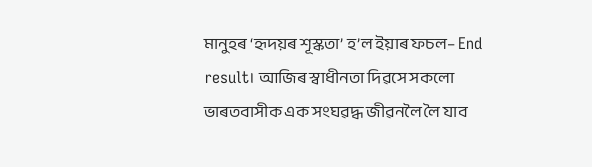মানুহৰ ‘হৃদয়ৰ শূস্কতা’ হ’ল ইয়াৰ ফচল– End result। আজিৰ স্বাধীনতা দিৱসে সকলো ভাৰতবাসীক এক সংঘৱদ্ধ জীৱনলৈ লৈ যাব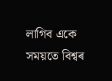লাগিব একে সময়তে বিশ্বৰ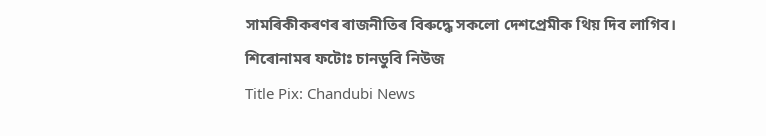সামৰিকীকৰণৰ ৰাজনীতিৰ বিৰুদ্ধে সকলো দেশপ্ৰেমীক থিয় দিব লাগিব।
শিৰোনামৰ ফটোঃ চানডুবি নিউজ
Title Pix: Chandubi News